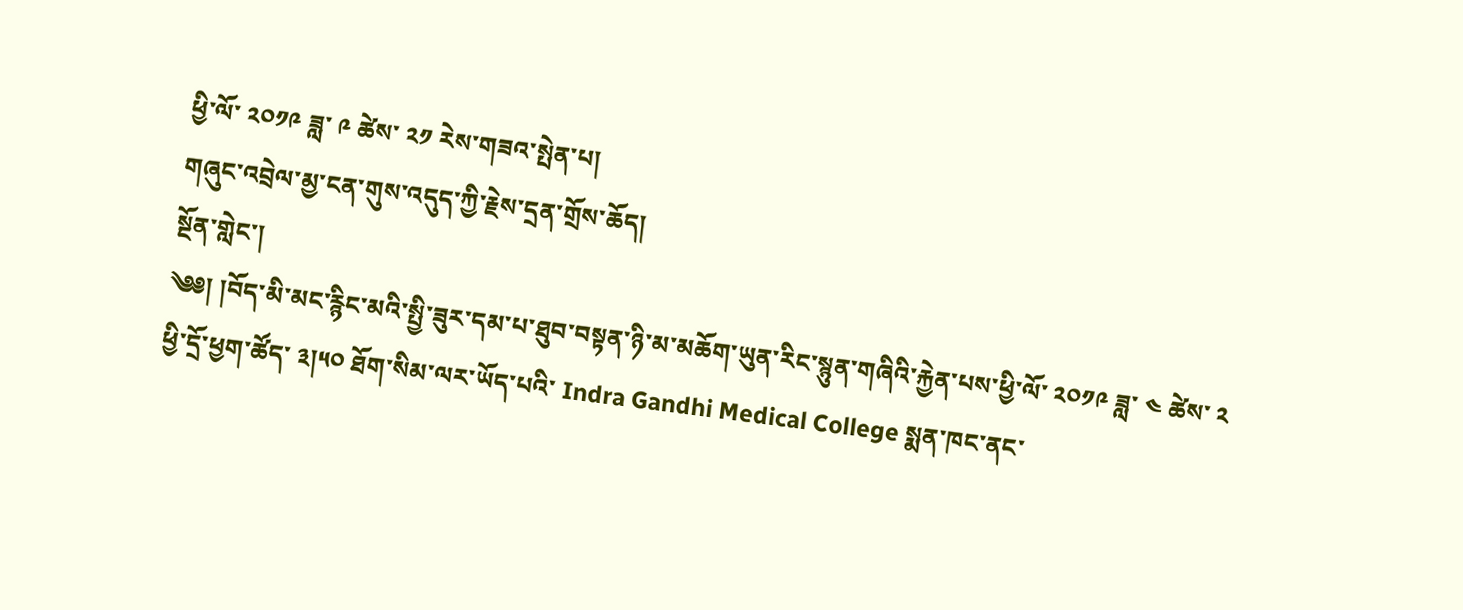ཕྱི་ལོ་ ༢༠༡༩ ཟླ་ ༩ ཚེས་ ༢༡ རེས་གཟའ་སྤེན་པ།
གཞུང་འབྲེལ་མྱ་ངན་གུས་འདུད་ཀྱི་རྗེས་དྲན་གྲོས་ཆོད།
སྔོན་གླེང་།
༄༅། །བོད་མི་མང་རྙིང་མའི་སྤྱི་ཟུར་དམ་པ་ཐུབ་བསྟན་ཉི་མ་མཆོག་ཡུན་རིང་སྙུན་གཞིའི་རྐྱེན་པས་ཕྱི་ལོ་ ༢༠༡༩ ཟླ་ ༤ ཚེས་ ༢ ཕྱི་དྲོ་ཕྱག་ཚོད་ ༣།༥༠ ཐོག་སིམ་ལར་ཡོད་པའི་ Indra Gandhi Medical College སྨན་ཁང་ནང་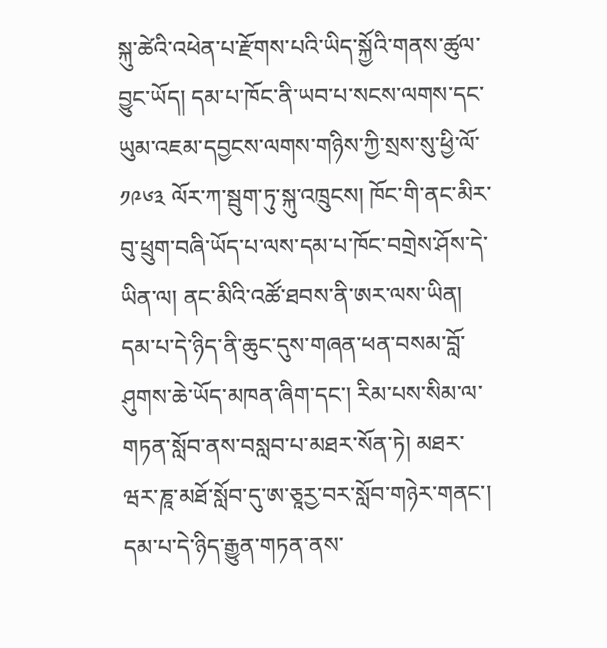སྐུ་ཚེའི་འཕེན་པ་རྫོགས་པའི་ཡིད་སྐྱོའི་གནས་ཚུལ་བྱུང་ཡོད། དམ་པ་ཁོང་ནི་ཡབ་པ་སངས་ལགས་དང་ཡུམ་འཇམ་དབྱངས་ལགས་གཉིས་ཀྱི་སྲས་སུ་ཕྱི་ལོ་ ༡༩༦༣ ལོར་ཀ་སྦུག་ཏུ་སྐུ་འཁྲུངས། ཁོང་གི་ནང་མིར་བུ་ཕྲུག་བཞི་ཡོད་པ་ལས་དམ་པ་ཁོང་བགྲེས་ཤོས་དེ་ཡིན་ལ། ནང་མིའི་འཚོ་ཐབས་ནི་ཨར་ལས་ཡིན།
དམ་པ་དེ་ཉིད་ནི་ཆུང་དུས་གཞན་ཕན་བསམ་བློ་ཤུགས་ཆེ་ཡོད་མཁན་ཞིག་དང་། རིམ་པས་སིམ་ལ་གཏན་སློབ་ནས་བསླབ་པ་མཐར་སོན་ཏེ། མཐར་ཝར་ཎཱ་མཐོ་སློབ་དུ་ཨ་ཅཱརྱ་བར་སློབ་གཉེར་གནང་། དམ་པ་དེ་ཉིད་རྒྱུན་གཏན་ནས་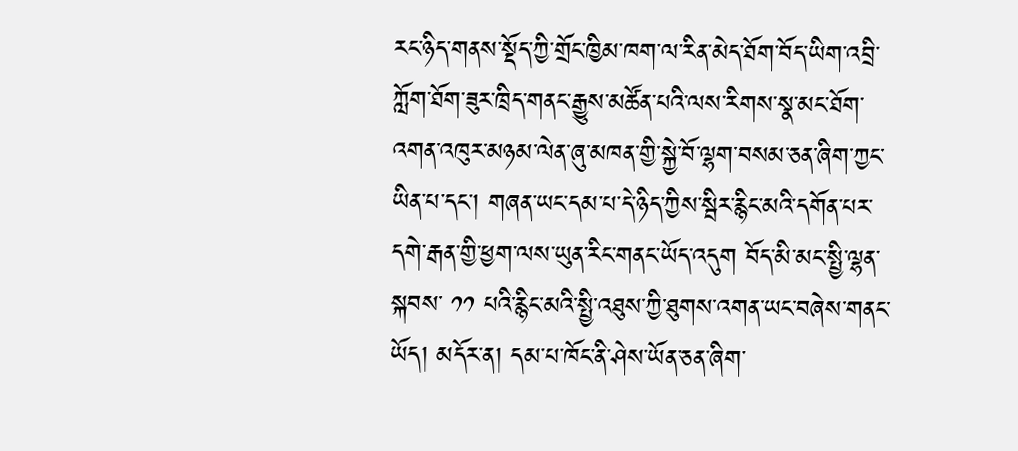རང་ཉིད་གནས་སྡོད་ཀྱི་གྲོང་ཁྱིམ་ཁག་ལ་རིན་མེད་ཐོག་བོད་ཡིག་འབྲི་ཀློག་ཐོག་ཟུར་ཁྲིད་གནང་རྒྱུས་མཚོན་པའི་ལས་རིགས་སྣ་མང་ཐོག་འགན་འཁུར་མཉམ་ལེན་ཞུ་མཁན་གྱི་སྐྱེ་བོ་ལྷག་བསམ་ཅན་ཞིག་ཀྱང་ཡིན་པ་དང་། གཞན་ཡང་དམ་པ་དེ་ཉིད་ཀྱིས་སྦིར་རྙིང་མའི་དགོན་པར་དགེ་རྒན་གྱི་ཕྱག་ལས་ཡུན་རིང་གནང་ཡོད་འདུག བོད་མི་མང་སྤྱི་ལྷན་སྐབས་ ༡༡ པའི་རྙིང་མའི་སྤྱི་འཐུས་ཀྱི་ཐུགས་འགན་ཡང་བཞེས་གནང་ཡོད། མདོར་ན། དམ་པ་ཁོང་ནི་ཤེས་ཡོན་ཅན་ཞིག་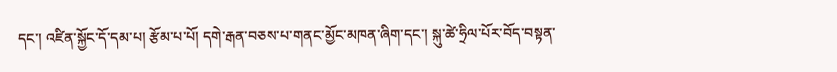དང་། འཛིན་སྐྱོང་དོ་དམ་པ། རྩོམ་པ་པོ། དགེ་རྒན་བཅས་པ་གནང་མྱོང་མཁན་ཞིག་དང་། སྐུ་ཚེ་ཧྲིལ་པོར་བོད་བསྟན་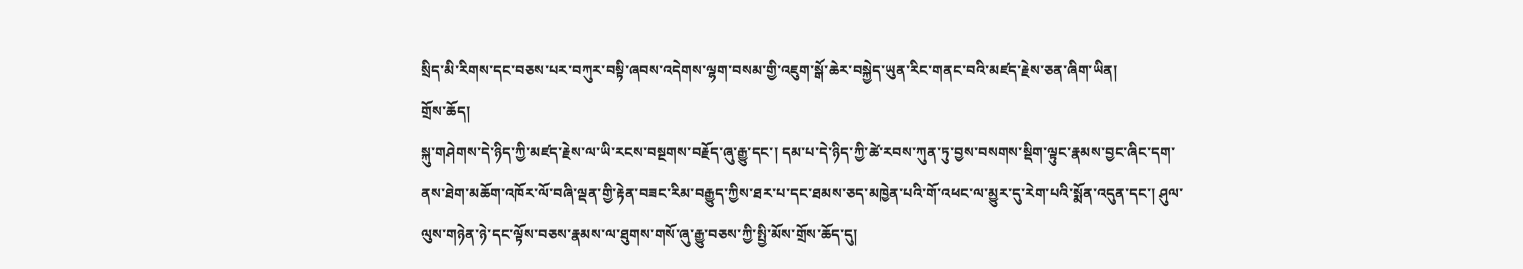སྲིད་མི་རིགས་དང་བཅས་པར་བཀུར་བསྟི་ཞབས་འདེགས་ལྷག་བསམ་གྱི་འཇུག་སྒོ་ཆེར་བསྐྱེད་ཡུན་རིང་གནང་བའི་མཛད་རྗེས་ཅན་ཞིག་ཡིན།
གྲོས་ཆོད།
སྐུ་གཤེགས་དེ་ཉིད་ཀྱི་མཛད་རྗེས་ལ་ཡི་རངས་བསྔགས་བརྗོད་ཞུ་རྒྱུ་དང་། དམ་པ་དེ་ཉིད་ཀྱི་ཚེ་རབས་ཀུན་ཏུ་བྱས་བསགས་སྡིག་ལྟུང་རྣམས་བྱང་ཞིང་དག་ནས་ཐེག་མཆོག་འཁོར་ལོ་བཞི་ལྡན་གྱི་རྟེན་བཟང་རིམ་བརྒྱུད་ཀྱིས་ཐར་པ་དང་ཐམས་ཅད་མཁྱེན་པའི་གོ་འཕང་ལ་མྱུར་དུ་རེག་པའི་སྨོན་འདུན་དང་། ཤུལ་ལུས་གཉེན་ཉེ་དང་ལྟོས་བཅས་རྣམས་ལ་ཐུགས་གསོ་ཞུ་རྒྱུ་བཅས་ཀྱི་སྤྱི་མོས་གྲོས་ཆོད་དུ།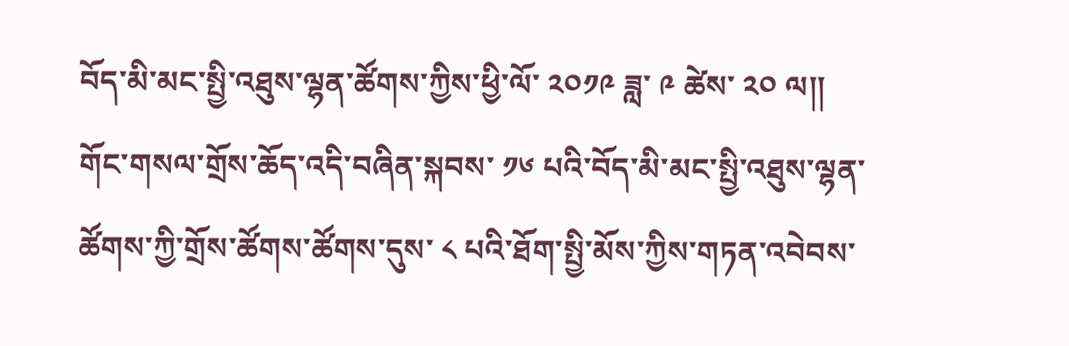བོད་མི་མང་སྤྱི་འཐུས་ལྷན་ཚོགས་ཀྱིས་ཕྱི་ལོ་ ༢༠༡༩ ཟླ་ ༩ ཚེས་ ༢༠ ལ།།
གོང་གསལ་གྲོས་ཆོད་འདི་བཞིན་སྐབས་ ༡༦ པའི་བོད་མི་མང་སྤྱི་འཐུས་ལྷན་ཚོགས་ཀྱི་གྲོས་ཚོགས་ཚོགས་དུས་ ༨ པའི་ཐོག་སྤྱི་མོས་ཀྱིས་གཏན་འབེབས་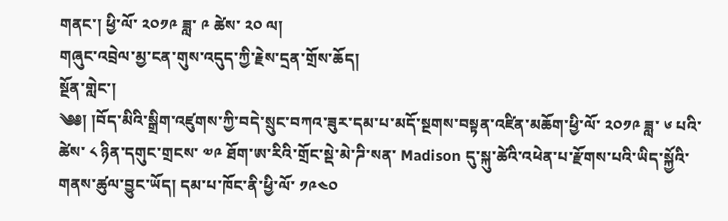གནང་། ཕྱི་ལོ་ ༢༠༡༩ ཟླ་ ༩ ཚེས་ ༢༠ ལ།
གཞུང་འབྲེལ་མྱ་ངན་གུས་འདུད་ཀྱི་རྗེས་དྲན་གྲོས་ཆོད།
སྔོན་གླེང་།
༄༅། །བོད་མིའི་སྒྲིག་འཛུགས་ཀྱི་བདེ་སྲུང་བཀའ་ཟུར་དམ་པ་མདོ་སྔགས་བསྟན་འཛིན་མཆོག་ཕྱི་ལོ་ ༢༠༡༩ ཟླ་ ༦ པའི་ཚེས་ ༨ ཉིན་དགུང་གྲངས་ ༧༩ ཐོག་ཨ་རིའི་གྲོང་སྡེ་མེ་ཌི་སན་ Madison དུ་སྐུ་ཚེའི་འཕེན་པ་རྫོགས་པའི་ཡིད་སྐྱོའི་གནས་ཚུལ་བྱུང་ཡོད། དམ་པ་ཁོང་ནི་ཕྱི་ལོ་ ༡༩༤༠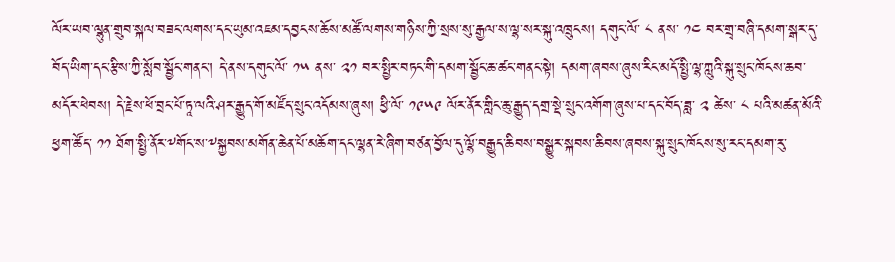ལོར་ཡབ་ལྷུན་གྲུབ་སྐལ་བཟང་ལགས་དང་ཡུམ་འཇམ་དབྱངས་ཆོས་མཚོ་ལགས་གཉིས་ཀྱི་སྲས་སུ་རྒྱལ་ས་ལྷ་སར་སྐུ་འཁྲུངས། དགུང་ལོ་ ༨ ནས་ ༡༤ བར་གྲྭ་བཞི་དམག་སྒར་དུ་བོད་ཡིག་དང་རྩིས་ཀྱི་སློབ་སྦྱོང་གནང་། དེ་ནས་དགུང་ལོ་ ༡༥ ནས་ ༢༡ བར་སྤྱིར་བཏང་གི་དམག་སྦྱོང་ཆ་ཚང་གནང་སྟེ། དམག་ཞབས་ཞུས་རིང་མདོ་སྤྱི་ལྷ་ཀླུའི་སྐུ་སྲུང་ཁོངས་ཆབ་མདོར་ཕེབས། དེ་རྗེས་ཕོ་བྲང་པོ་ཏཱ་ལའི་ཤར་རྒྱུད་གོ་མཛོད་སྲུང་འདོམས་ཞུས། ཕྱི་ལོ་ ༡༩༥༩ ལོར་ནོར་གླིང་ཆུ་རྒྱུད་དགྲ་སྡེ་སྲུང་འགོག་ཞུས་པ་དང་བོད་ཟླ་ ༢ ཚེས་ ༨ པའི་མཚན་མོའི་ཕྱག་ཚོད་ ༡༡ ཐོག་སྤྱི་ནོར་༸གོང་ས་༸སྐྱབས་མགོན་ཆེན་པོ་མཆོག་དང་ལྷན་རེ་ཞིག་བཙན་བྱོལ་དུ་ལྷོ་བརྒྱུད་ཆིབས་བསྒྱུར་སྐབས་ཆིབས་ཞབས་སྐུ་སྲུང་ཁོངས་སུ་རང་དམག་རུ་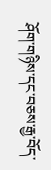ཤོག་གཉིས་དང་བཅས་རྒྱ་བོད་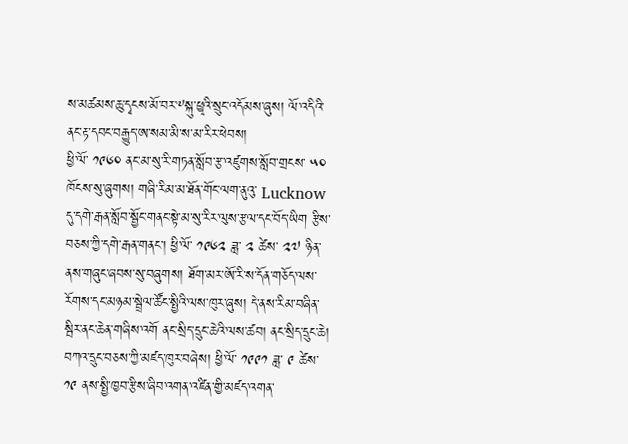ས་མཚམས་ཆུ་དྭངས་མོ་བར་༸སྐུ་ཕྱྭའི་སྲུང་འདོམས་ཞུས། ལོ་འདིའི་ནང་རྟ་དབང་བརྒྱུད་ཨ་སམ་མི་ས་མ་རིར་ཕེབས།
ཕྱི་ལོ་ ༡༩༦༠ ནང་མ་སུ་རི་གཏན་སློབ་རྩ་འཛུགས་སློབ་གྲངས་ ༥༠ ཁོངས་སུ་ཞུགས། གཞི་རིམ་མ་ཐོན་གོང་ལག་ནུའུ་ Lucknow དུ་དགེ་རྒན་སློབ་སྦྱོང་གནང་སྟེ་མ་སུ་རིར་ལུས་རྩལ་དང་བོད་ཡིག རྩིས་བཅས་ཀྱི་དགེ་རྒན་གནང་། ཕྱི་ལོ་ ༡༩༦༢ ཟླ་ ༢ ཚེས་ ༢༧ ཉིན་ནས་གཞུང་ཞབས་སུ་བཞུགས། ཐོག་མར་ཨོ་རི་ས་དོན་གཅོད་ལས་རོགས་དང་མཉམ་སྦྲེལ་ཚོང་སྤྱིའི་ལས་ཁུར་ཞུས། དེ་ནས་རིམ་བཞིན་སྦིར་ནང་ཆེན་གཞིས་འགོ ནང་སྲིད་དྲུང་ཆེའི་ལས་ཚབ། ནང་སྲིད་དྲུང་ཆེ། བཀའ་དྲུང་བཅས་ཀྱི་མཛད་ཁུར་བཞེས། ཕྱི་ལོ་ ༡༩༩༡ ཟླ་ ༩ ཚེས་ ༡༩ ནས་སྤྱི་ཁྱབ་རྩིས་ཞིབ་འགན་འཛིན་གྱི་མཛད་འགན་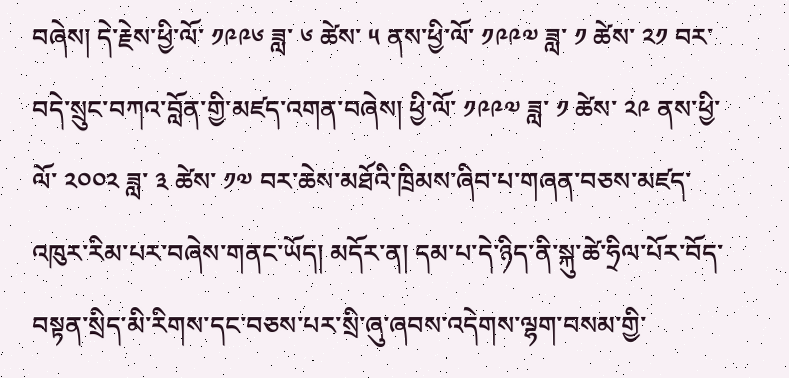བཞེས། དེ་རྗེས་ཕྱི་ལོ་ ༡༩༩༦ ཟླ་ ༦ ཚེས་ ༥ ནས་ཕྱི་ལོ་ ༡༩༩༧ ཟླ་ ༡ ཚེས་ ༢༡ བར་བདེ་སྲུང་བཀའ་བློན་གྱི་མཛད་འགན་བཞེས། ཕྱི་ལོ་ ༡༩༩༧ ཟླ་ ༡ ཚེས་ ༢༩ ནས་ཕྱི་ལོ་ ༢༠༠༢ ཟླ་ ༣ ཚེས་ ༡༧ བར་ཆེས་མཐོའི་ཁྲིམས་ཞིབ་པ་གཞན་བཅས་མཛད་འཁུར་རིམ་པར་བཞེས་གནང་ཡོད། མདོར་ན། དམ་པ་དེ་ཉིད་ནི་སྐུ་ཚེ་ཧྲིལ་པོར་བོད་བསྟན་སྲིད་མི་རིགས་དང་བཅས་པར་སྲི་ཞུ་ཞབས་འདེགས་ལྷག་བསམ་གྱི་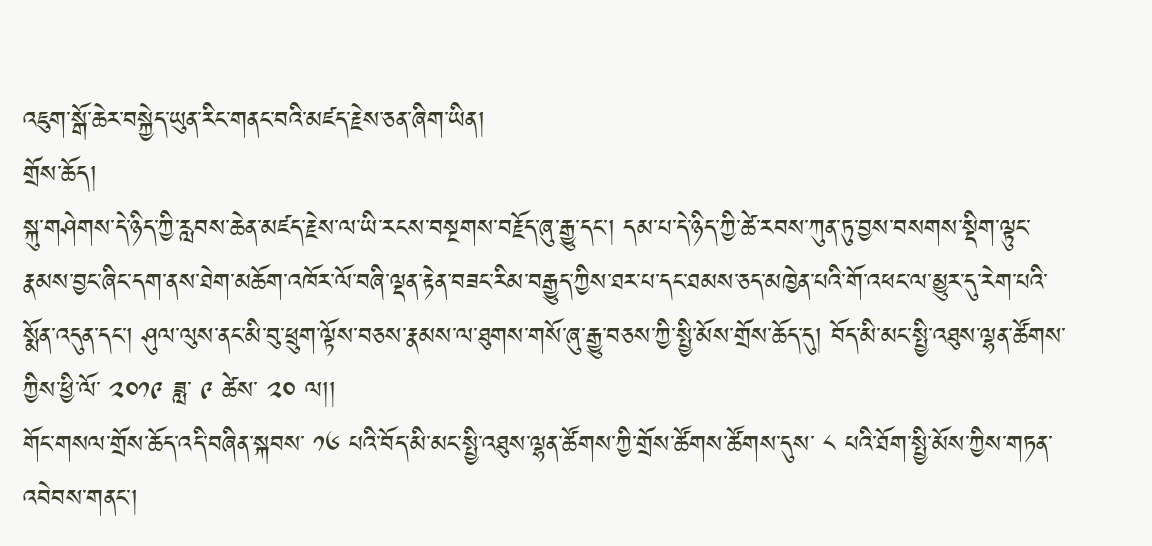འཇུག་སྒོ་ཆེར་བསྐྱེད་ཡུན་རིང་གནང་བའི་མཛད་རྗེས་ཅན་ཞིག་ཡིན།
གྲོས་ཆོད།
སྐུ་གཤེགས་དེ་ཉིད་ཀྱི་རླབས་ཆེན་མཛད་རྗེས་ལ་ཡི་རངས་བསྔགས་བརྗོད་ཞུ་རྒྱུ་དང་། དམ་པ་དེ་ཉིད་ཀྱི་ཚེ་རབས་ཀུན་ཏུ་བྱས་བསགས་སྡིག་ལྟུང་རྣམས་བྱང་ཞིང་དག་ནས་ཐེག་མཆོག་འཁོར་ལོ་བཞི་ལྡན་རྟེན་བཟང་རིམ་བརྒྱུད་ཀྱིས་ཐར་པ་དང་ཐམས་ཅད་མཁྱེན་པའི་གོ་འཕང་ལ་མྱུར་དུ་རེག་པའི་སྨོན་འདུན་དང་། ཤུལ་ལུས་ནང་མི་བུ་ཕྲུག་ལྟོས་བཅས་རྣམས་ལ་ཐུགས་གསོ་ཞུ་རྒྱུ་བཅས་ཀྱི་སྤྱི་མོས་གྲོས་ཆོད་དུ། བོད་མི་མང་སྤྱི་འཐུས་ལྷན་ཚོགས་ཀྱིས་ཕྱི་ལོ་ ༢༠༡༩ ཟླ་ ༩ ཚེས་ ༢༠ ལ།།
གོང་གསལ་གྲོས་ཆོད་འདི་བཞིན་སྐབས་ ༡༦ པའི་བོད་མི་མང་སྤྱི་འཐུས་ལྷན་ཚོགས་ཀྱི་གྲོས་ཚོགས་ཚོགས་དུས་ ༨ པའི་ཐོག་སྤྱི་མོས་ཀྱིས་གཏན་འབེབས་གནང་།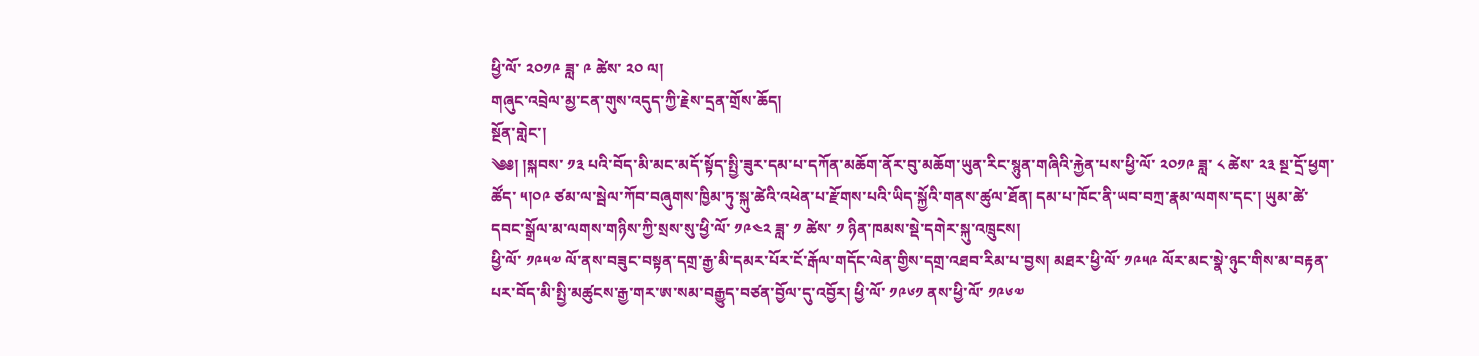ཕྱི་ལོ་ ༢༠༡༩ ཟླ་ ༩ ཚེས་ ༢༠ ལ།
གཞུང་འབྲེལ་མྱ་ངན་གུས་འདུད་ཀྱི་རྗེས་དྲན་གྲོས་ཆོད།
སྔོན་གླེང་།
༄༅། །སྐབས་ ༡༣ པའི་བོད་མི་མང་མདོ་སྟོད་སྤྱི་ཟུར་དམ་པ་དཀོན་མཆོག་ནོར་བུ་མཆོག་ཡུན་རིང་སྙུན་གཞིའི་རྐྱེན་པས་ཕྱི་ལོ་ ༢༠༡༩ ཟླ་ ༨ ཚེས་ ༢༣ སྔ་དྲོ་ཕྱག་ཚོད་ ༥།༠༩ ཙམ་ལ་སྦེལ་ཀོབ་བཞུགས་ཁྱིམ་ཏུ་སྐུ་ཚེའི་འཕེན་པ་རྫོགས་པའི་ཡིད་སྐྱོའི་གནས་ཚུལ་ཐོན། དམ་པ་ཁོང་ནི་ཡབ་བཀྲ་རྣམ་ལགས་དང་། ཡུམ་ཚེ་དབང་སྒྲོལ་མ་ལགས་གཉིས་ཀྱི་སྲས་སུ་ཕྱི་ལོ་ ༡༩༤༢ ཟླ་ ༡ ཚེས་ ༡ ཉིན་ཁམས་སྡེ་དགེར་སྐུ་འཁྲུངས།
ཕྱི་ལོ་ ༡༩༥༧ ལོ་ནས་བཟུང་བསྟན་དགྲ་རྒྱ་མི་དམར་པོར་ངོ་རྒོལ་གདོང་ལེན་གྱིས་དགྲ་འཐབ་རིམ་པ་བྱས། མཐར་ཕྱི་ལོ་ ༡༩༥༩ ལོར་མང་སྣེ་ཉུང་གིས་མ་བརྟན་པར་བོད་མི་སྤྱི་མཚུངས་རྒྱ་གར་ཨ་སམ་བརྒྱུད་བཙན་བྱོལ་དུ་འབྱོར། ཕྱི་ལོ་ ༡༩༦༡ ནས་ཕྱི་ལོ་ ༡༩༦༧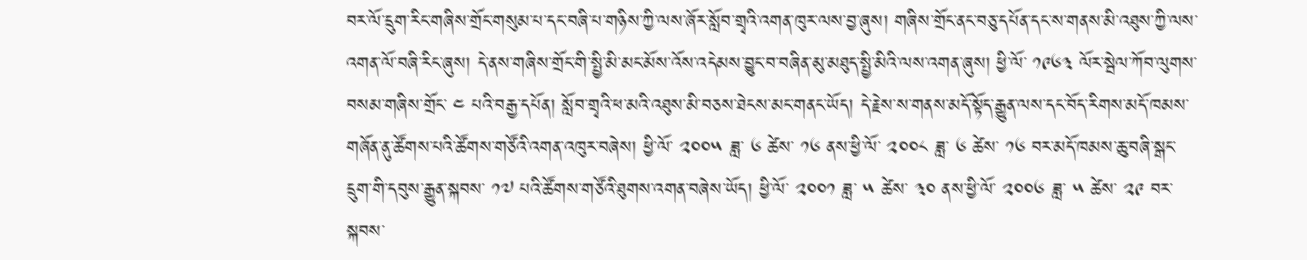བར་ལོ་དྲུག་རིང་གཞིས་གྲོང་གསུམ་པ་དང་བཞི་པ་གཉིས་ཀྱི་ལས་ཞོར་སློབ་གྲྭའི་འགན་ཁུར་ལས་བྱ་ཞུས། གཞིས་གྲོང་ནང་བཅུ་དཔོན་དང་ས་གནས་མི་འཐུས་ཀྱི་ལས་འགན་ལོ་བཞི་རིང་ཞུས། དེ་ནས་གཞིས་གྲོང་གི་སྤྱི་མི་མང་མོས་འོས་འདེམས་བྱུང་བ་བཞིན་མུ་མཐུད་སྤྱི་མིའི་ལས་འགན་ཞུས། ཕྱི་ལོ་ ༡༩༦༣ ལོར་སྦེལ་ཀོབ་ལུགས་བསམ་གཞིས་གྲོང་ ༤ པའི་བརྒྱ་དཔོན། སློབ་གྲྭའི་ཕ་མའི་འཐུས་མི་བཅས་ཐེངས་མང་གནང་ཡོད། དེ་རྗེས་ས་གནས་མདོ་སྟོད་རྒྱུན་ལས་དང་བོད་རིགས་མདོ་ཁམས་གཞོན་ནུ་ཚོགས་པའི་ཚོགས་གཙོའི་འགན་འཁུར་བཞེས། ཕྱི་ལོ་ ༢༠༠༥ ཟླ་ ༦ ཚེས་ ༡༦ ནས་ཕྱི་ལོ་ ༢༠༠༨ ཟླ་ ༦ ཚེས་ ༡༦ བར་མདོ་ཁམས་ཆུ་བཞི་སྒང་དྲུག་གི་དབུས་རྒྱུན་སྐབས་ ༡༧ པའི་ཚོགས་གཙོའི་ཐུགས་འགན་བཞེས་ཡོད། ཕྱི་ལོ་ ༢༠༠༡ ཟླ་ ༥ ཚེས་ ༣༠ ནས་ཕྱི་ལོ་ ༢༠༠༦ ཟླ་ ༥ ཚེས་ ༢༩ བར་སྐབས་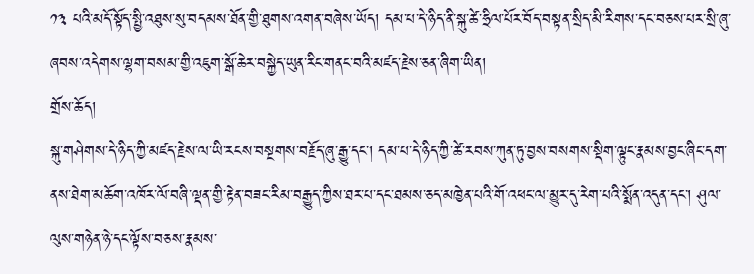༡༣ པའི་མདོ་སྟོད་སྤྱི་འཐུས་སུ་བདམས་ཐོན་གྱི་ཐུགས་འགན་བཞེས་ཡོད། དམ་པ་དེ་ཉིད་ནི་སྐུ་ཚེ་ཧྲིལ་པོར་བོད་བསྟན་སྲིད་མི་རིགས་དང་བཅས་པར་སྲི་ཞུ་ཞབས་འདེགས་ལྷག་བསམ་གྱི་འཇུག་སྒོ་ཆེར་བསྐྱེད་ཡུན་རིང་གནང་བའི་མཛད་རྗེས་ཅན་ཞིག་ཡིན།
གྲོས་ཆོད།
སྐུ་གཤེགས་དེ་ཉིད་ཀྱི་མཛད་རྗེས་ལ་ཡི་རངས་བསྔགས་བརྗོད་ཞུ་རྒྱུ་དང་། དམ་པ་དེ་ཉིད་ཀྱི་ཚེ་རབས་ཀུན་ཏུ་བྱས་བསགས་སྡིག་ལྟུང་རྣམས་བྱང་ཞིང་དག་ནས་ཐེག་མཆོག་འཁོར་ལོ་བཞི་ལྡན་གྱི་རྟེན་བཟང་རིམ་བརྒྱུད་ཀྱིས་ཐར་པ་དང་ཐམས་ཅད་མཁྱེན་པའི་གོ་འཕང་ལ་མྱུར་དུ་རེག་པའི་སྨོན་འདུན་དང་། ཤུལ་ལུས་གཉེན་ཉེ་དང་ལྟོས་བཅས་རྣམས་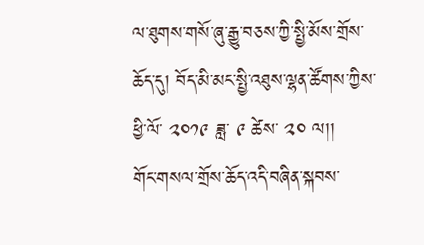ལ་ཐུགས་གསོ་ཞུ་རྒྱུ་བཅས་ཀྱི་སྤྱི་མོས་གྲོས་ཆོད་དུ། བོད་མི་མང་སྤྱི་འཐུས་ལྷན་ཚོགས་ཀྱིས་ཕྱི་ལོ་ ༢༠༡༩ ཟླ་ ༩ ཚེས་ ༢༠ ལ།།
གོང་གསལ་གྲོས་ཆོད་འདི་བཞིན་སྐབས་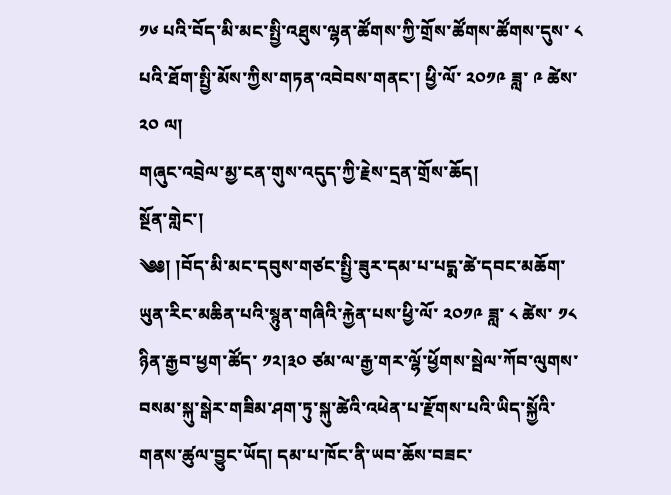༡༦ པའི་བོད་མི་མང་སྤྱི་འཐུས་ལྷན་ཚོགས་ཀྱི་གྲོས་ཚོགས་ཚོགས་དུས་ ༨ པའི་ཐོག་སྤྱི་མོས་ཀྱིས་གཏན་འབེབས་གནང་། ཕྱི་ལོ་ ༢༠༡༩ ཟླ་ ༩ ཚེས་ ༢༠ ལ།
གཞུང་འབྲེལ་མྱ་ངན་གུས་འདུད་ཀྱི་རྗེས་དྲན་གྲོས་ཆོད།
སྔོན་གླེང་།
༄༅། །བོད་མི་མང་དབུས་གཙང་སྤྱི་ཟུར་དམ་པ་པདྨ་ཚེ་དབང་མཆོག་ཡུན་རིང་མཆིན་པའི་སྙུན་གཞིའི་རྐྱེན་པས་ཕྱི་ལོ་ ༢༠༡༩ ཟླ་ ༨ ཚེས་ ༡༨ ཉིན་རྒྱབ་ཕྱག་ཚོད་ ༡༢།༣༠ ཙམ་ལ་རྒྱ་གར་ལྷོ་ཕྱོགས་སྦེལ་ཀོབ་ལུགས་བསམ་སྐུ་སྒེར་གཟིམ་ཤག་ཏུ་སྐུ་ཚེའི་འཕེན་པ་རྫོགས་པའི་ཡིད་སྐྱོའི་གནས་ཚུལ་བྱུང་ཡོད། དམ་པ་ཁོང་ནི་ཡབ་ཆོས་བཟང་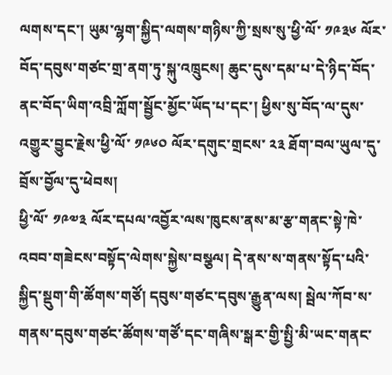ལགས་དང་། ཡུམ་ལྷག་སྐྱིད་ལགས་གཉིས་ཀྱི་སྲས་སུ་ཕྱི་ལོ་ ༡༩༣༦ ལོར་བོད་དབུས་གཙང་གྲ་ནག་ཏུ་སྐུ་འཁྲུངས། ཆུང་དུས་དམ་པ་དེ་ཉིད་བོད་ནང་བོད་ཡིག་འབྲི་ཀློག་སྦྱོང་མྱོང་ཡོད་པ་དང་། ཕྱིས་སུ་བོད་ལ་དུས་འགྱུར་བྱུང་རྗེས་ཕྱི་ལོ་ ༡༩༦༠ ལོར་དགུང་གྲངས་ ༢༣ ཐོག་བལ་ཡུལ་དུ་བྲོས་བྱོལ་དུ་ཕེབས།
ཕྱི་ལོ་ ༡༩༧༣ ལོར་དཔལ་འབྱོར་ལས་ཁུངས་ནས་མ་རྩ་གནང་སྟེ་ཁེ་འབབ་གཟེངས་བསྟོད་ལེགས་སྐྱེས་བསྩལ། དེ་ནས་ས་གནས་སྟོད་པའི་སྐྱིད་སྡུག་གི་ཚོགས་གཙོ། དབུས་གཙང་དབུས་རྒྱུན་ལས། སྦེལ་ཀོབ་ས་གནས་དབུས་གཙང་ཚོགས་གཙོ་དང་གཞིས་སྒར་གྱི་སྤྱི་མི་ཡང་གནང་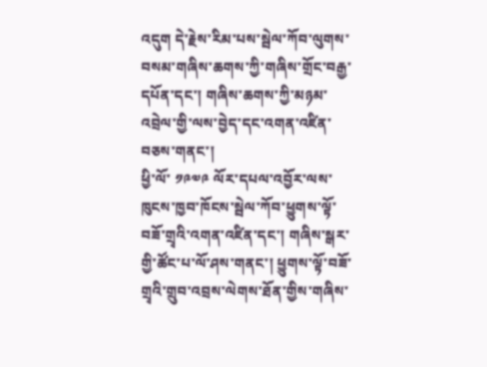འདུག དེ་རྗེས་རིམ་པས་སྦེལ་ཀོབ་ལུགས་བསམ་གཞིས་ཆགས་ཀྱི་གཞིས་གྲོང་བརྒྱ་དཔོན་དང་། གཞིས་ཆགས་ཀྱི་མཉམ་འབྲེལ་གྱི་ལས་བྱེད་དང་འགན་འཛིན་བཅས་གནང་།
ཕྱི་ལོ་ ༡༩༧༩ ལོར་དཔལ་འབྱོར་ལས་ཁུངས་ཁྱབ་ཁོངས་སྦེལ་ཀོབ་ཕྱུགས་ལྟོ་བཟོ་གྲྭའི་འགན་འཛིན་དང་། གཞིས་སྒར་གྱི་ཚོང་པ་ལོ་ཤས་གནང་། ཕྱུགས་ལྟོ་བཟོ་གྲྭའི་གྲུབ་འབྲས་ལེགས་ཐོན་གྱིས་གཞིས་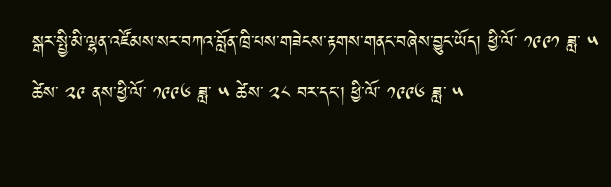སྒར་སྤྱི་མི་ལྷན་འཛོམས་སར་བཀའ་བློན་ཁྲི་པས་གཟེངས་རྟགས་གནང་བཞེས་བྱུང་ཡོད། ཕྱི་ལོ་ ༡༩༩༡ ཟླ་ ༥ ཚེས་ ༢༩ ནས་ཕྱི་ལོ་ ༡༩༩༦ ཟླ་ ༥ ཚེས་ ༢༨ བར་དང་། ཕྱི་ལོ་ ༡༩༩༦ ཟླ་ ༥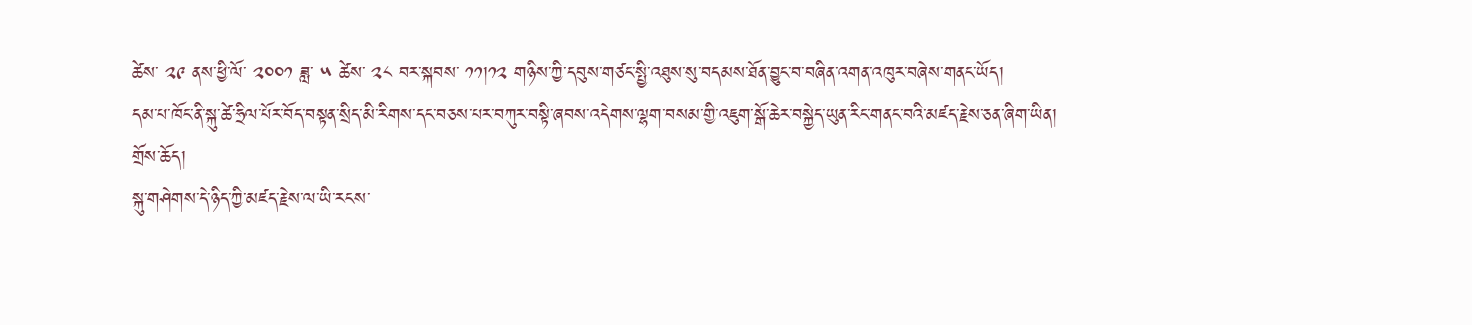ཚེས་ ༢༩ ནས་ཕྱི་ལོ་ ༢༠༠༡ ཟླ་ ༥ ཚེས་ ༢༨ བར་སྐབས་ ༡༡།༡༢ གཉིས་ཀྱི་དབུས་གཙང་སྤྱི་འཐུས་སུ་བདམས་ཐོན་བྱུང་བ་བཞིན་འགན་འཁུར་བཞེས་གནང་ཡོད།
དམ་པ་ཁོང་ནི་སྐུ་ཚེ་ཧྲིལ་པོར་བོད་བསྟན་སྲིད་མི་རིགས་དང་བཅས་པར་བཀུར་བསྟི་ཞབས་འདེགས་ལྷག་བསམ་གྱི་འཇུག་སྒོ་ཆེར་བསྐྱེད་ཡུན་རིང་གནང་བའི་མཛད་རྗེས་ཅན་ཞིག་ཡིན།
གྲོས་ཆོད།
སྐུ་གཤེགས་དེ་ཉིད་ཀྱི་མཛད་རྗེས་ལ་ཡི་རངས་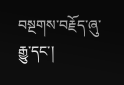བསྔགས་བརྗོད་ཞུ་རྒྱུ་དང་།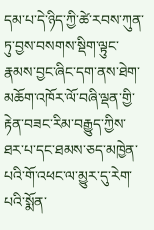དམ་པ་དེ་ཉིད་ཀྱི་ཚེ་རབས་ཀུན་ཏུ་བྱས་བསགས་སྡིག་ལྟུང་རྣམས་བྱང་ཞིང་དག་ནས་ཐེག་མཆོག་འཁོར་ལོ་བཞི་ལྡན་གྱི་རྟེན་བཟང་རིམ་བརྒྱུད་ཀྱིས་ཐར་པ་དང་ཐམས་ཅད་མཁྱེན་པའི་གོ་འཕང་ལ་མྱུར་དུ་རེག་པའི་སྨོན་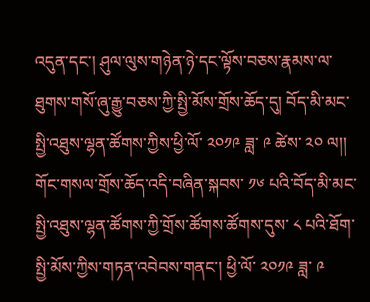འདུན་དང་། ཤུལ་ལུས་གཉེན་ཉེ་དང་ལྟོས་བཅས་རྣམས་ལ་ཐུགས་གསོ་ཞུ་རྒྱུ་བཅས་ཀྱི་སྤྱི་མོས་གྲོས་ཆོད་དུ། བོད་མི་མང་སྤྱི་འཐུས་ལྷན་ཚོགས་ཀྱིས་ཕྱི་ལོ་ ༢༠༡༩ ཟླ་ ༩ ཚེས་ ༢༠ ལ།།
གོང་གསལ་གྲོས་ཆོད་འདི་བཞིན་སྐབས་ ༡༦ པའི་བོད་མི་མང་སྤྱི་འཐུས་ལྷན་ཚོགས་ཀྱི་གྲོས་ཚོགས་ཚོགས་དུས་ ༨ པའི་ཐོག་སྤྱི་མོས་ཀྱིས་གཏན་འབེབས་གནང་། ཕྱི་ལོ་ ༢༠༡༩ ཟླ་ ༩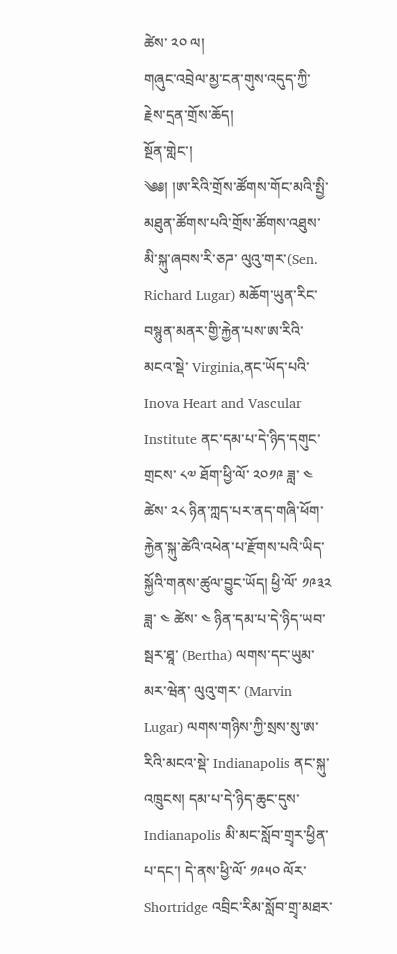ཚེས་ ༢༠ ལ།
གཞུང་འབྲེལ་མྱ་ངན་གུས་འདུད་ཀྱི་རྗེས་དྲན་གྲོས་ཆོད།
སྔོན་གླེང་།
༄༅། །ཨ་རིའི་གྲོས་ཚོགས་གོང་མའི་སྤྱི་མཐུན་ཚོགས་པའི་གྲོས་ཚོགས་འཐུས་མི་སྐུ་ཞབས་རི་ཅཌ་ ལུའུ་གར་(Sen. Richard Lugar) མཆོག་ཡུན་རིང་བསྙུན་མནར་གྱི་རྐྱེན་པས་ཨ་རིའི་མངའ་སྡེ་ Virginia,ནང་ཡོད་པའི་ Inova Heart and Vascular Institute ནང་དམ་པ་དེ་ཉིད་དགུང་གྲངས་ ༨༧ ཐོག་ཕྱི་ལོ་ ༢༠༡༩ ཟླ་ ༤ ཚེས་ ༢༨ ཉིན་ཀླད་པར་ནད་གཞི་ཕོག་རྐྱེན་སྐུ་ཚེའི་འཕེན་པ་རྫོགས་པའི་ཡིད་སྐྱོའི་གནས་ཚུལ་བྱུང་ཡོད། ཕྱི་ལོ་ ༡༩༣༢ ཟླ་ ༤ ཚེས་ ༤ ཉིན་དམ་པ་དེ་ཉིད་ཡབ་སྦར་ཐཱ་ (Bertha) ལགས་དང་ཡུམ་མར་ཝེན་ ལུའུ་གར་ (Marvin Lugar) ལགས་གཉིས་ཀྱི་སྲས་སུ་ཨ་རིའི་མངའ་སྡེ་ Indianapolis ནང་སྐུ་འཁྲུངས། དམ་པ་དེ་ཉིད་ཆུང་དུས་ Indianapolis མི་མང་སློབ་གྲྭར་ཕྱིན་པ་དང་། དེ་ནས་ཕྱི་ལོ་ ༡༩༥༠ ལོར་ Shortridge འབྲིང་རིམ་སློབ་གྲྭ་མཐར་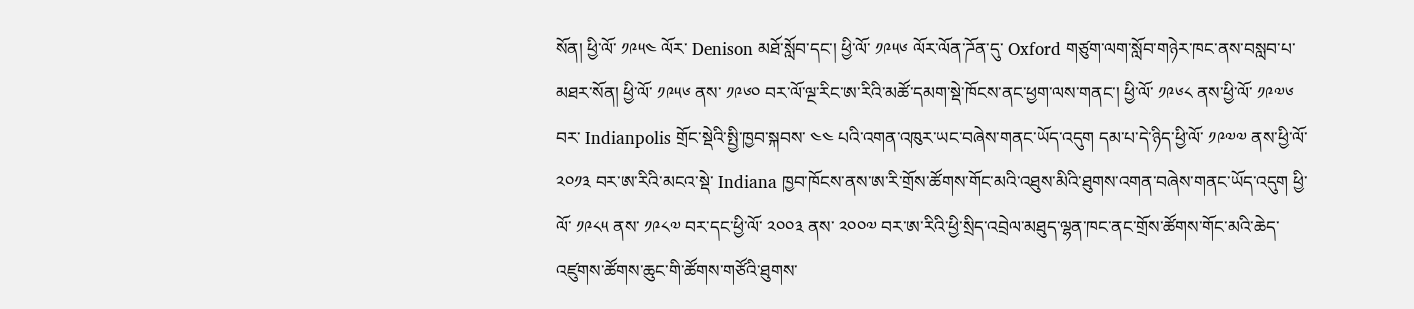སོན། ཕྱི་ལོ་ ༡༩༥༤ ལོར་ Denison མཐོ་སློབ་དང་། ཕྱི་ལོ་ ༡༩༥༦ ལོར་ལོན་ཌོན་དུ་ Oxford གཙུག་ལག་སློབ་གཉེར་ཁང་ནས་བསླབ་པ་མཐར་སོན། ཕྱི་ལོ་ ༡༩༥༦ ནས་ ༡༩༦༠ བར་ལོ་ལྔ་རིང་ཨ་རིའི་མཚོ་དམག་སྡེ་ཁོངས་ནང་ཕྱག་ལས་གནང་། ཕྱི་ལོ་ ༡༩༦༨ ནས་ཕྱི་ལོ་ ༡༩༧༦ བར་ Indianpolis གྲོང་སྡེའི་སྤྱི་ཁྱབ་སྐབས་ ༤༤ པའི་འགན་འཁུར་ཡང་བཞེས་གནང་ཡོད་འདུག དམ་པ་དེ་ཉིད་ཕྱི་ལོ་ ༡༩༧༧ ནས་ཕྱི་ལོ་ ༢༠༡༣ བར་ཨ་རིའི་མངའ་སྡེ་ Indiana ཁྱབ་ཁོངས་ནས་ཨ་རི་གྲོས་ཚོགས་གོང་མའི་འཐུས་མིའི་ཐུགས་འགན་བཞེས་གནང་ཡོད་འདུག ཕྱི་ལོ་ ༡༩༨༥ ནས་ ༡༩༨༧ བར་དང་ཕྱི་ལོ་ ༢༠༠༣ ནས་ ༢༠༠༧ བར་ཨ་རིའི་ཕྱི་སྲིད་འབྲེལ་མཐུད་ལྷན་ཁང་ནང་གྲོས་ཚོགས་གོང་མའི་ཆེད་འཛུགས་ཚོགས་ཆུང་གི་ཚོགས་གཙོའི་ཐུགས་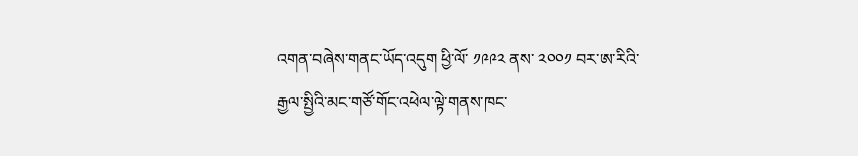འགན་བཞེས་གནང་ཡོད་འདུག ཕྱི་ལོ་ ༡༩༩༢ ནས་ ༢༠༠༡ བར་ཨ་རིའི་རྒྱལ་སྤྱིའི་མང་གཙོ་གོང་འཕེལ་ལྟེ་གནས་ཁང་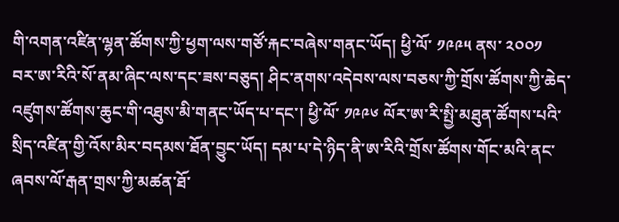གི་འགན་འཛིན་ལྷན་ཚོགས་ཀྱི་ཕྱག་ལས་གཙོ་རྐང་བཞེས་གནང་ཡོད། ཕྱི་ལོ་ ༡༩༩༥ ནས་ ༢༠༠༡ བར་ཨ་རིའི་སོ་ནམ་ཞིང་ལས་དང་ཟས་བཅུད། ཤིང་ནགས་འདེབས་ལས་བཅས་ཀྱི་གྲོས་ཚོགས་ཀྱི་ཆེད་འཛུགས་ཚོགས་ཆུང་གི་འཐུས་མི་གནང་ཡོད་པ་དང་། ཕྱི་ལོ་ ༡༩༩༦ ལོར་ཨ་རི་སྤྱི་མཐུན་ཚོགས་པའི་སྲིད་འཛིན་གྱི་འོས་མིར་བདམས་ཐོན་བྱུང་ཡོད། དམ་པ་དེ་ཉིད་ནི་ཨ་རིའི་གྲོས་ཚོགས་གོང་མའི་ནང་ཞབས་ལོ་རྒན་གྲས་ཀྱི་མཚན་ཐོ་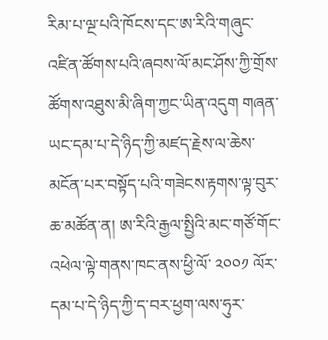རིམ་པ་ལྔ་པའི་ཁོངས་དང་ཨ་རིའི་གཞུང་འཛིན་ཚོགས་པའི་ཞབས་ལོ་མང་ཤོས་ཀྱི་གྲོས་ཚོགས་འཐུས་མི་ཞིག་ཀྱང་ཡིན་འདུག གཞན་ཡང་དམ་པ་དེ་ཉིད་ཀྱི་མཛད་རྗེས་ལ་ཆེས་མངོན་པར་བསྟོད་པའི་གཟེངས་རྟགས་ལྟ་བུར་ཆ་མཚོན་ན། ཨ་རིའི་རྒྱལ་སྤྱིའི་མང་གཙོ་གོང་འཕེལ་ལྟེ་གནས་ཁང་ནས་ཕྱི་ལོ་ ༢༠༠༡ ལོར་དམ་པ་དེ་ཉིད་ཀྱི་ད་བར་ཕྱག་ལས་ཧུར་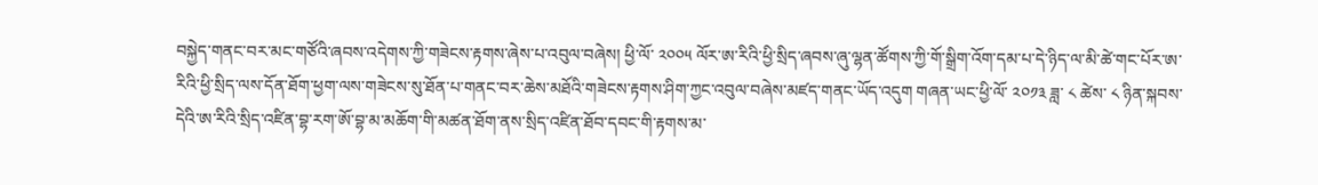བསྐྱེད་གནང་བར་མང་གཙོའི་ཞབས་འདེགས་ཀྱི་གཟེངས་རྟགས་ཞེས་པ་འབུལ་བཞེས། ཕྱི་ལོ་ ༢༠༠༥ ལོར་ཨ་རིའི་ཕྱི་སྲིད་ཞབས་ཞུ་ལྷན་ཚོགས་ཀྱི་གོ་སྒྲིག་འོག་དམ་པ་དེ་ཉིད་ལ་མི་ཚེ་གང་པོར་ཨ་རིའི་ཕྱི་སྲིད་ལས་དོན་ཐོག་ཕྱག་ལས་གཟེངས་སུ་ཐོན་པ་གནང་བར་ཆེས་མཐོའི་གཟེངས་རྟགས་ཤིག་ཀྱང་འབུལ་བཞེས་མཛད་གནང་ཡོད་འདུག གཞན་ཡང་ཕྱི་ལོ་ ༢༠༡༣ ཟླ་ ༨ ཚེས་ ༨ ཉིན་སྐབས་དེའི་ཨ་རིའི་སྲིད་འཛིན་བྷ་རག་ཨོ་བྷ་མ་མཆོག་གི་མཚན་ཐོག་ནས་སྲིད་འཛིན་ཐོབ་དབང་གི་རྟགས་མ་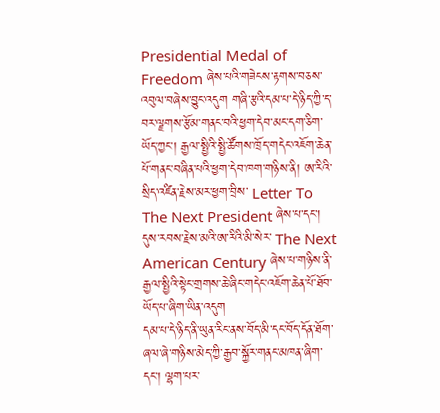Presidential Medal of Freedom ཞེས་པའི་གཟེངས་རྟགས་བཅས་འབུལ་བཞེས་བྱུང་འདུག གཞི་རྩའི་དམ་པ་དེ་ཉིད་ཀྱི་ད་བར་ལྗགས་རྩོམ་གནང་བའི་ཕྱག་དེབ་མང་དག་ཅིག་ཡོད་ཀྱང་། རྒྱལ་སྤྱིའི་སྤྱི་ཚོགས་ཁྲོད་གདེང་འཇོག་ཆེན་པོ་གནང་བཞིན་པའི་ཕྱག་དེབ་ཁག་གཉིས་ནི། ཨ་རིའི་སྲིད་འཛིན་རྗེས་མར་ཕྱག་བྲིས་ Letter To The Next President ཞེས་པ་དང་། དུས་རབས་རྗེས་མའི་ཨ་རིའི་མི་སེར་ The Next American Century ཞེས་པ་གཉིས་ནི་རྒྱལ་སྤྱིའི་སྟེང་གྲགས་ཆེ་ཞིང་གདེང་འཇོག་ཆེན་པོ་ཐོབ་ཡོད་པ་ཞིག་ཡིན་འདུག
དམ་པ་དེ་ཉིད་ནི་ཡུན་རིང་ནས་བོད་མི་དང་བོད་དོན་ཐོག་ཞལ་ཞེ་གཉིས་མེད་ཀྱི་རྒྱབ་སྐྱོར་གནང་མཁན་ཞིག་དང་། ལྷག་པར་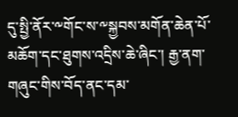དུ་སྤྱི་ནོར་༸གོང་ས་༸སྐྱབས་མགོན་ཆེན་པོ་མཆོག་དང་ཐུགས་འདྲིས་ཆེ་ཞིང་། རྒྱ་ནག་གཞུང་གིས་བོད་ནང་དམ་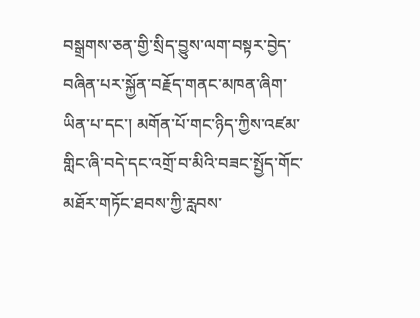བསྒྲགས་ཅན་གྱི་སྲིད་བྱུས་ལག་བསྟར་བྱེད་བཞིན་པར་སྐྱོན་བརྗོད་གནང་མཁན་ཞིག་ཡིན་པ་དང་། མགོན་པོ་གང་ཉིད་ཀྱིས་འཛམ་གླིང་ཞི་བདེ་དང་འགྲོ་བ་མིའི་བཟང་སྤྱོད་གོང་མཐོར་གཏོང་ཐབས་ཀྱི་རླབས་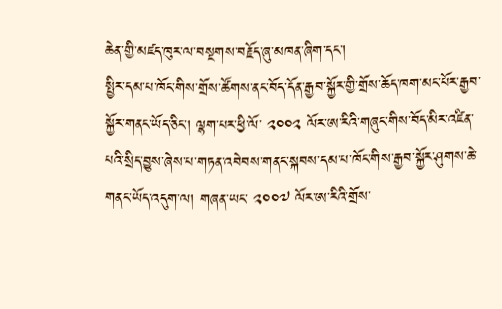ཆེན་གྱི་མཛད་ཁུར་ལ་བསྔགས་བརྗོད་ཞུ་མཁན་ཞིག་དང་།
སྤྱིར་དམ་པ་ཁོང་གིས་གྲོས་ཚོགས་ནང་བོད་དོན་རྒྱབ་སྐྱོར་གྱི་གྲོས་ཆོད་ཁག་མང་པོར་རྒྱབ་སྐྱོར་གནང་ཡོད་ཅིང་། ལྷག་པར་ཕྱི་ལོ་ ༢༠༠༢ ལོར་ཨ་རིའི་གཞུང་གིས་བོད་མིར་འཛིན་པའི་སྲིད་བྱུས་ཞེས་པ་གཏན་འབེབས་གནང་སྐབས་དམ་པ་ཁོང་གིས་རྒྱབ་སྐྱོར་ཤུགས་ཆེ་གནང་ཡོད་འདུག་ལ། གཞན་ཡང་ ༢༠༠༧ ལོར་ཨ་རིའི་གྲོས་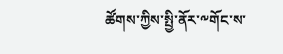ཚོགས་ཀྱིས་སྤྱི་ནོར་༸གོང་ས་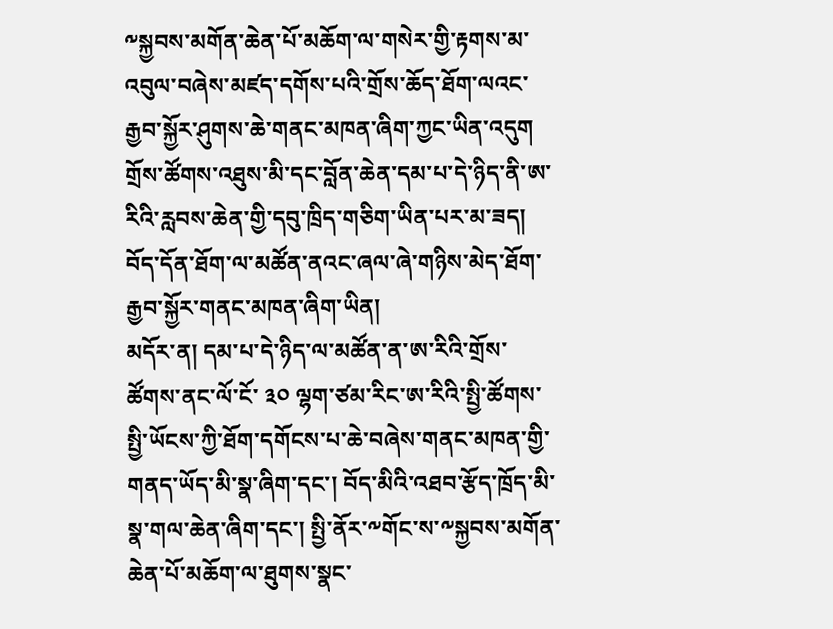༸སྐྱབས་མགོན་ཆེན་པོ་མཆོག་ལ་གསེར་གྱི་རྟགས་མ་འབུལ་བཞེས་མཛད་དགོས་པའི་གྲོས་ཆོད་ཐོག་ལའང་རྒྱབ་སྐྱོར་ཤུགས་ཆེ་གནང་མཁན་ཞིག་ཀྱང་ཡིན་འདུག གྲོས་ཚོགས་འཐུས་མི་དང་བློན་ཆེན་དམ་པ་དེ་ཉིད་ནི་ཨ་རིའི་རླབས་ཆེན་གྱི་དབུ་ཁྲིད་གཅིག་ཡིན་པར་མ་ཟད། བོད་དོན་ཐོག་ལ་མཚོན་ནའང་ཞལ་ཞེ་གཉིས་མེད་ཐོག་རྒྱབ་སྐྱོར་གནང་མཁན་ཞིག་ཡིན།
མདོར་ན། དམ་པ་དེ་ཉིད་ལ་མཚོན་ན་ཨ་རིའི་གྲོས་ཚོགས་ནང་ལོ་ངོ་ ༣༠ ལྷག་ཙམ་རིང་ཨ་རིའི་སྤྱི་ཚོགས་སྤྱི་ཡོངས་ཀྱི་ཐོག་དགོངས་པ་ཆེ་བཞེས་གནང་མཁན་གྱི་གནད་ཡོད་མི་སྣ་ཞིག་དང་། བོད་མིའི་འཐབ་རྩོད་ཁྲོད་མི་སྣ་གལ་ཆེན་ཞིག་དང་། སྤྱི་ནོར་༸གོང་ས་༸སྐྱབས་མགོན་ཆེན་པོ་མཆོག་ལ་ཐུགས་སྣང་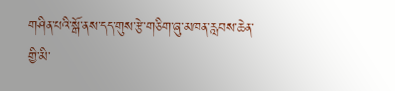གཤིན་པའི་སྒོ་ནས་དད་གུས་རྩེ་གཅིག་ཞུ་མཁན་རླབས་ཆེན་གྱི་མི་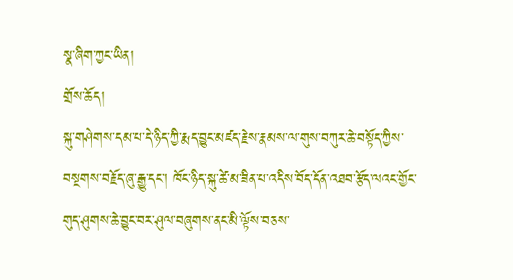སྣ་ཞིག་ཀྱང་ཡིན།
གྲོས་ཆོད།
སྐུ་གཤེགས་དམ་པ་དེ་ཉིད་ཀྱི་རྨད་བྱུང་མཛད་རྗེས་རྣམས་ལ་གུས་བཀུར་ཆེ་བསྟོད་ཀྱིས་བསྔགས་བརྗོད་ཞུ་རྒྱུ་དང་། ཁོང་ཉིད་སྐུ་ཚེ་མ་ཟིན་པ་འདིས་བོད་དོན་འཐབ་རྩོད་ལའང་གྱོང་གུད་ཤུགས་ཆེ་བྱུང་བར་ཤུལ་བཞུགས་ནང་མི་ལྟོས་བཅས་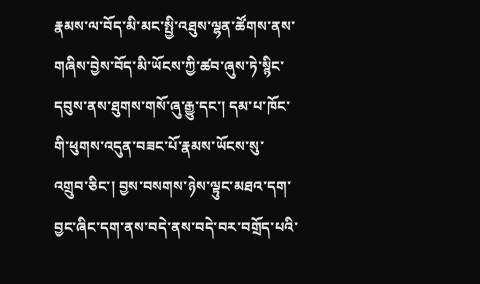རྣམས་ལ་བོད་མི་མང་སྤྱི་འཐུས་ལྷན་ཚོགས་ནས་གཞིས་བྱེས་བོད་མི་ཡོངས་ཀྱི་ཚབ་ཞུས་ཏེ་སྙིང་དབུས་ནས་ཐུགས་གསོ་ཞུ་རྒྱུ་དང་། དམ་པ་ཁོང་གི་ཕུགས་འདུན་བཟང་པོ་རྣམས་ཡོངས་སུ་འགྲུབ་ཅིང་། བྱས་བསགས་ཉེས་ལྟུང་མཐའ་དག་བྱང་ཞིང་དག་ནས་བདེ་ནས་བདེ་བར་བགྲོད་པའི་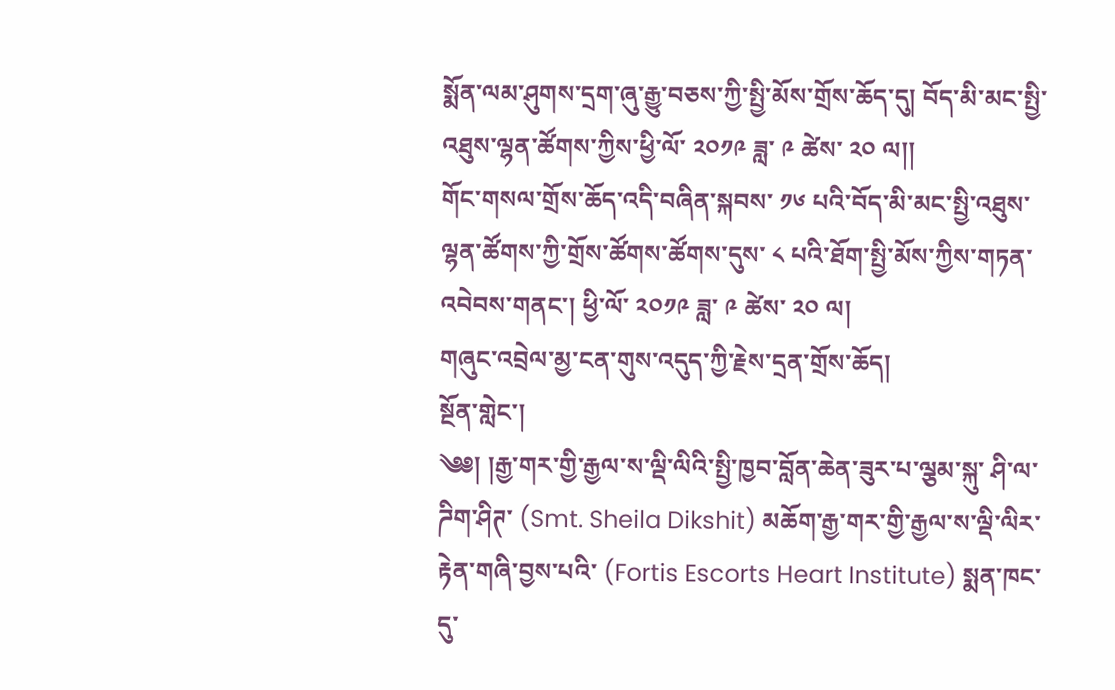སྨོན་ལམ་ཤུགས་དྲག་ཞུ་རྒྱུ་བཅས་ཀྱི་སྤྱི་མོས་གྲོས་ཆོད་དུ། བོད་མི་མང་སྤྱི་འཐུས་ལྷན་ཚོགས་ཀྱིས་ཕྱི་ལོ་ ༢༠༡༩ ཟླ་ ༩ ཚེས་ ༢༠ ལ།།
གོང་གསལ་གྲོས་ཆོད་འདི་བཞིན་སྐབས་ ༡༦ པའི་བོད་མི་མང་སྤྱི་འཐུས་ལྷན་ཚོགས་ཀྱི་གྲོས་ཚོགས་ཚོགས་དུས་ ༨ པའི་ཐོག་སྤྱི་མོས་ཀྱིས་གཏན་འབེབས་གནང་། ཕྱི་ལོ་ ༢༠༡༩ ཟླ་ ༩ ཚེས་ ༢༠ ལ།
གཞུང་འབྲེལ་མྱ་ངན་གུས་འདུད་ཀྱི་རྗེས་དྲན་གྲོས་ཆོད།
སྔོན་གླེང་།
༄༅། །རྒྱ་གར་གྱི་རྒྱལ་ས་ལྡི་ལིའི་སྤྱི་ཁྱབ་བློན་ཆེན་ཟུར་པ་ལྕམ་སྐུ་ ཤི་ལ་ཌིག་ཤིཊ་ (Smt. Sheila Dikshit) མཆོག་རྒྱ་གར་གྱི་རྒྱལ་ས་ལྡི་ལིར་རྟེན་གཞི་བྱས་པའི་ (Fortis Escorts Heart Institute) སྨན་ཁང་དུ་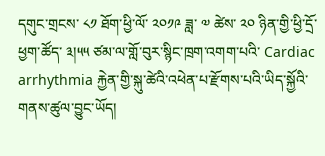དགུང་གྲངས་ ༨༡ ཐོག་ཕྱི་ལོ་ ༢༠༡༩ ཟླ་ ༧ ཚེས་ ༢༠ ཉིན་གྱི་ཕྱི་དྲོ་ཕྱག་ཚོད་ ༣།༥༥ ཙམ་ལ་གློ་བུར་སྙིང་ཁྲག་འགག་པའི་ Cardiac arrhythmia རྐྱེན་གྱི་སྐུ་ཚེའི་འཕེན་པ་རྫོགས་པའི་ཡིད་སྐྱོའི་གནས་ཚུལ་བྱུང་ཡོད།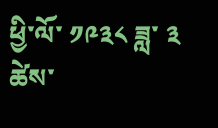ཕྱི་ལོ་ ༡༩༣༨ ཟླ་ ༣ ཚེས་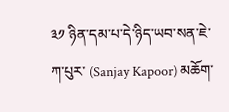༣༡ ཉིན་དམ་པ་དེ་ཉིད་ཡབ་སན་ཇེ་ ཀ་པུར་ (Sanjay Kapoor) མཆོག་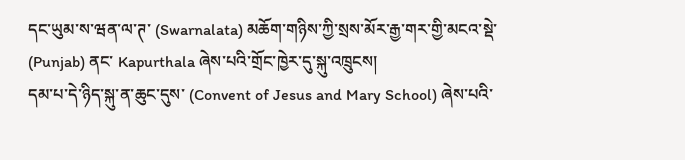དང་ཡུམ་ས་ཝན་ལ་ཊ་ (Swarnalata) མཆོག་གཉིས་ཀྱི་སྲས་མོར་རྒྱ་གར་གྱི་མངའ་སྡེ་ (Punjab) ནང་ Kapurthala ཞེས་པའི་གྲོང་ཁྱེར་དུ་སྐུ་འཁྲུངས།
དམ་པ་དེ་ཉིད་སྐུ་ན་ཆུང་དུས་ (Convent of Jesus and Mary School) ཞེས་པའི་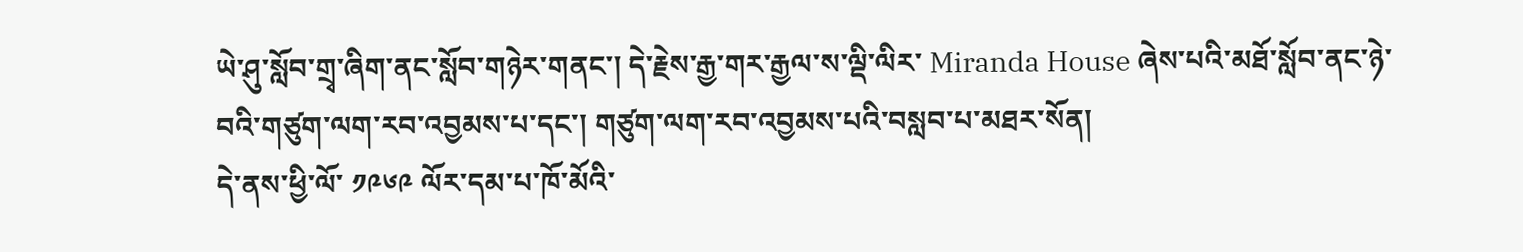ཡེ་ཤུ་སློབ་གྲྭ་ཞིག་ནང་སློབ་གཉེར་གནང་། དེ་རྗེས་རྒྱ་གར་རྒྱལ་ས་ལྡི་ལིར་ Miranda House ཞེས་པའི་མཐོ་སློབ་ནང་ཉེ་བའི་གཙུག་ལག་རབ་འབྱམས་པ་དང་། གཙུག་ལག་རབ་འབྱམས་པའི་བསླབ་པ་མཐར་སོན།
དེ་ནས་ཕྱི་ལོ་ ༡༩༦༩ ལོར་དམ་པ་ཁོ་མོའི་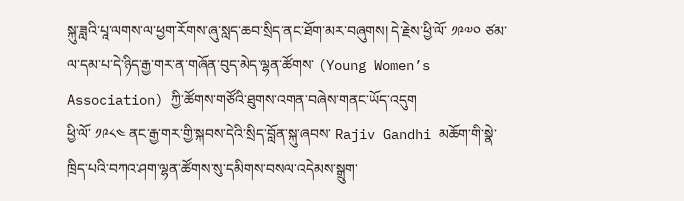སྐུ་ཟླའི་པཱ་ལགས་ལ་ཕྱག་རོགས་ཞུ་སླད་ཆབ་སྲིད་ནང་ཐོག་མར་བཞུགས། དེ་རྗེས་ཕྱི་ལོ་ ༡༩༧༠ ཙམ་ལ་དམ་པ་དེ་ཉིད་རྒྱ་གར་ན་གཞོན་བུད་མེད་ལྷན་ཚོགས་ (Young Women’s Association) ཀྱི་ཚོགས་གཙོའི་ཐུགས་འགན་བཞེས་གནང་ཡོད་འདུག
ཕྱི་ལོ་ ༡༩༨༤ ནང་རྒྱ་གར་གྱི་སྐབས་དེའི་སྲིད་བློན་སྐུ་ཞབས་ Rajiv Gandhi མཆོག་གི་སྣེ་ཁྲིད་པའི་བཀའ་ཤག་ལྷན་ཚོགས་སུ་དམིགས་བསལ་འདེམས་སྒྲུག་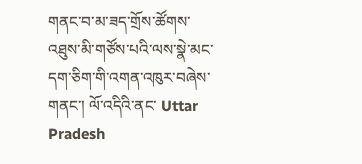གནང་བ་མ་ཟད་གྲོས་ཚོགས་འཐུས་མི་གཙོས་པའི་ལས་སྣེ་མང་དག་ཅིག་གི་འགན་འཁུར་བཞེས་གནང་། ལོ་འདིའི་ནང་ Uttar Pradesh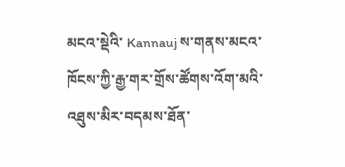མངའ་སྡེའི་ Kannauj ས་གནས་མངའ་ཁོངས་ཀྱི་རྒྱ་གར་གྲོས་ཚོགས་འོག་མའི་འཐུས་མིར་བདམས་ཐོན་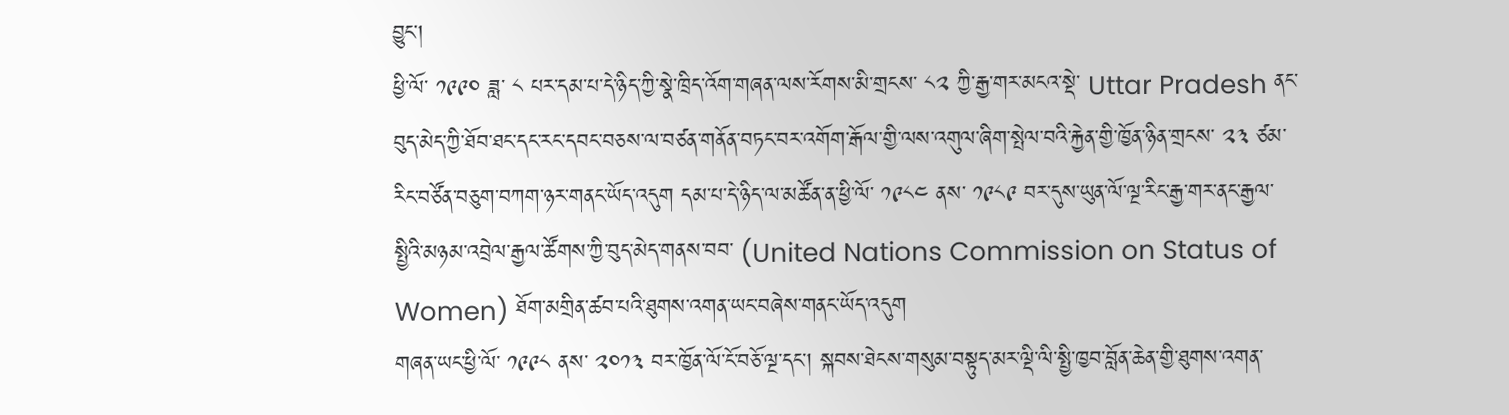བྱུང།
ཕྱི་ལོ་ ༡༩༩༠ ཟླ་ ༨ པར་དམ་པ་དེ་ཉིད་ཀྱི་སྣེ་ཁྲིད་འོག་གཞན་ལས་རོགས་མི་གྲངས་ ༨༢ ཀྱི་རྒྱ་གར་མངའ་སྡེ་ Uttar Pradesh ནང་བུད་མེད་ཀྱི་ཐོབ་ཐང་དང་རང་དབང་བཅས་ལ་བཙན་གནོན་བཏང་བར་འགོག་རྒོལ་གྱི་ལས་འགུལ་ཞིག་སྤེལ་བའི་རྐྱེན་གྱི་ཁྱོན་ཉིན་གྲངས་ ༢༣ ཙམ་རིང་བཙོན་བཅུག་བཀག་ཉར་གནང་ཡོད་འདུག དམ་པ་དེ་ཉིད་ལ་མཚོན་ན་ཕྱི་ལོ་ ༡༩༨༤ ནས་ ༡༩༨༩ བར་དུས་ཡུན་ལོ་ལྔ་རིང་རྒྱ་གར་ནང་རྒྱལ་སྤྱིའི་མཉམ་འབྲེལ་རྒྱལ་ཚོགས་ཀྱི་བུད་མེད་གནས་བབ་ (United Nations Commission on Status of Women) ཐོག་མགྲིན་ཚབ་པའི་ཐུགས་འགན་ཡང་བཞེས་གནང་ཡོད་འདུག
གཞན་ཡང་ཕྱི་ལོ་ ༡༩༩༨ ནས་ ༢༠༡༣ བར་ཁྱོན་ལོ་ངོ་བཅོ་ལྔ་དང་། སྐབས་ཐེངས་གསུམ་བསྟུད་མར་ལྡི་ལི་སྤྱི་ཁྱབ་བློན་ཆེན་གྱི་ཐུགས་འགན་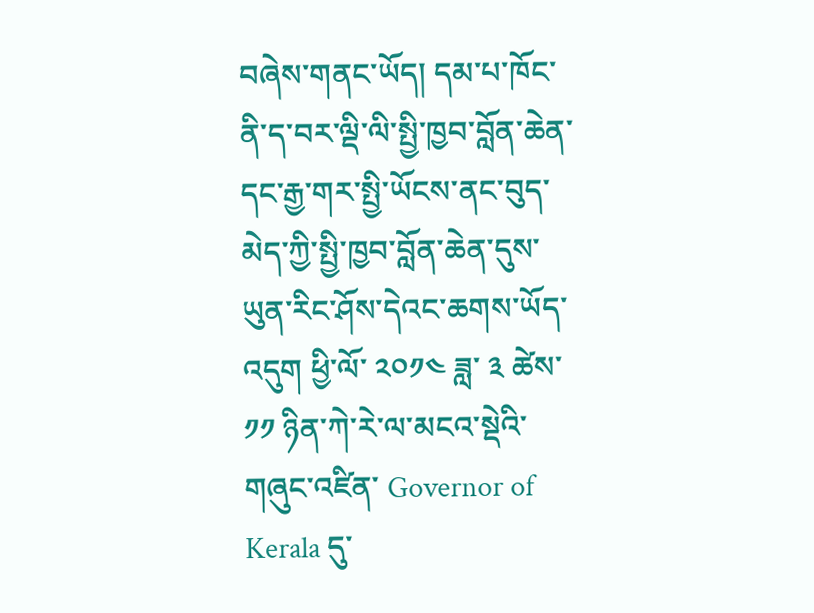བཞེས་གནང་ཡོད། དམ་པ་ཁོང་ནི་ད་བར་ལྡི་ལི་སྤྱི་ཁྱབ་བློན་ཆེན་དང་རྒྱ་གར་སྤྱི་ཡོངས་ནང་བུད་མེད་ཀྱི་སྤྱི་ཁྱབ་བློན་ཆེན་དུས་ཡུན་རིང་ཤོས་དེའང་ཆགས་ཡོད་འདུག ཕྱི་ལོ་ ༢༠༡༤ ཟླ་ ༣ ཚེས་ ༡༡ ཉིན་ཀེ་རེ་ལ་མངའ་སྡེའི་གཞུང་འཛིན་ Governor of
Kerala དུ་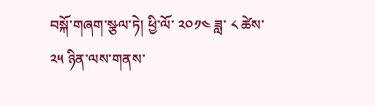བསྐོ་གཞག་སྩལ་ཏེ། ཕྱི་ལོ་ ༢༠༡༤ ཟླ་ ༨ ཚེས་ ༢༥ ཉིན་ལས་གནས་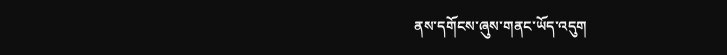ནས་དགོངས་ཞུས་གནང་ཡོད་འདུག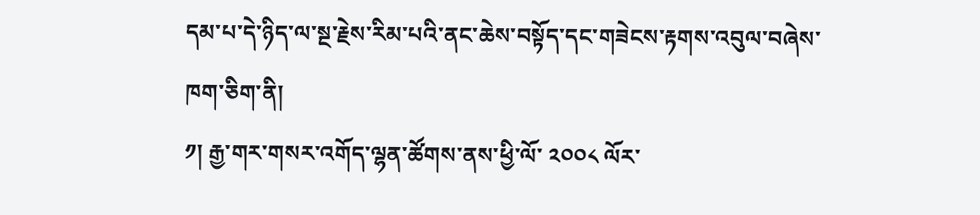དམ་པ་དེ་ཉིད་ལ་སྔ་རྗེས་རིམ་པའི་ནང་ཆེས་བསྟོད་དང་གཟེངས་རྟགས་འབུལ་བཞེས་ཁག་ཅིག་ནི།
༡། རྒྱ་གར་གསར་འགོད་ལྷན་ཚོགས་ནས་ཕྱི་ལོ་ ༢༠༠༨ ལོར་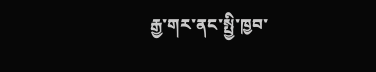རྒྱ་གར་ནང་སྤྱི་ཁྱབ་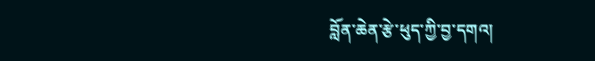བློན་ཆེན་རྩེ་ཕུད་ཀྱི་བྱ་དགའ།